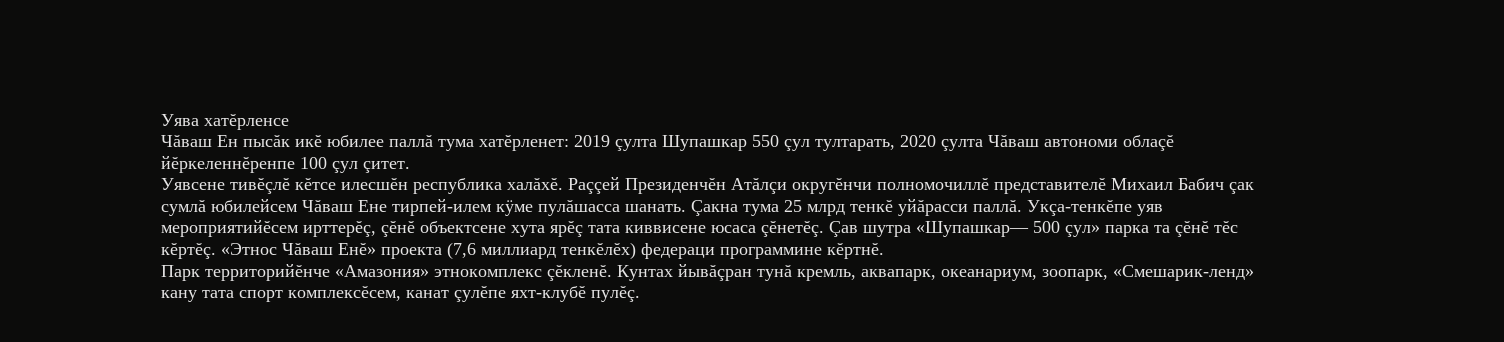Уява хатĕрленсе
Чăваш Ен пысăк икĕ юбилее паллă тума хатĕрленет: 2019 çулта Шупашкар 550 çул тултарать, 2020 çулта Чăваш автономи облаçĕ йĕркеленнĕренпе 100 çул çитет.
Уявсене тивĕçлĕ кĕтсе илесшĕн республика халăхĕ. Раççей Президенчĕн Атăлçи округĕнчи полномочиллĕ представителĕ Михаил Бабич çак сумлă юбилейсем Чăваш Ене тирпей-илем кÿме пулăшасса шанать. Çакна тума 25 млрд тенкĕ уйăрасси паллă. Укçа-тенкĕпе уяв мероприятийĕсем ирттерĕç, çĕнĕ объектсене хута ярĕç тата киввисене юсаса çĕнетĕç. Çав шутра «Шупашкар— 500 çул» парка та çĕнĕ тĕс кĕртĕç. «Этнос Чăваш Енĕ» проекта (7,6 миллиард тенкĕлĕх) федераци программине кĕртнĕ.
Парк территорийĕнче «Амазония» этнокомплекс çĕкленĕ. Кунтах йывăçран тунă кремль, аквапарк, океанариум, зоопарк, «Смешарик-ленд» кану тата спорт комплексĕсем, канат çулĕпе яхт-клубĕ пулĕç.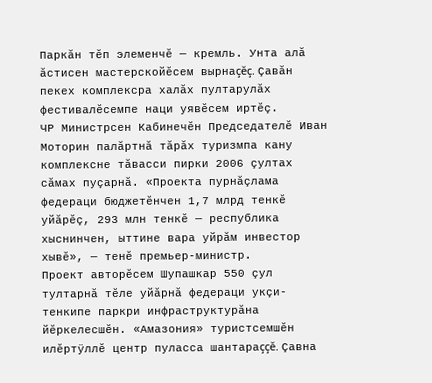Паркăн тĕп элеменчĕ — кремль. Унта алă ăстисен мастерскойĕсем вырнаçĕç. Çавăн пекех комплексра халăх пултарулăх фестивалĕсемпе наци уявĕсем иртĕç.
ЧР Министрсен Кабинечĕн Председателĕ Иван Моторин палăртнă тăрăх туризмпа кану комплексне тăвасси пирки 2006 çултах сăмах пуçарнă. «Проекта пурнăçлама федераци бюджетĕнчен 1,7 млрд тенкĕ уйăрĕç, 293 млн тенкĕ — республика хыснинчен, ыттине вара уйрăм инвестор хывĕ», — тенĕ премьер-министр.
Проект авторĕсем Шупашкар 550 çул тултарнă тĕле уйăрнă федераци укçи-тенкипе паркри инфраструктурăна йĕркелесшĕн. «Амазония» туристсемшĕн илĕртÿллĕ центр пуласса шантараççĕ. Çавна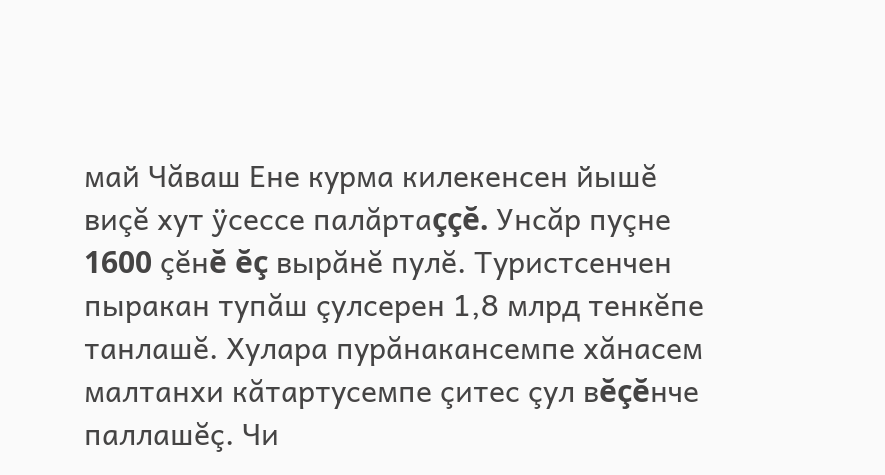май Чăваш Ене курма килекенсен йышĕ виçĕ хут ÿсессе палăртаççĕ. Унсăр пуçне 1600 çĕнĕ ĕç вырăнĕ пулĕ. Туристсенчен пыракан тупăш çулсерен 1,8 млрд тенкĕпе танлашĕ. Хулара пурăнакансемпе хăнасем малтанхи кăтартусемпе çитес çул вĕçĕнче паллашĕç. Чи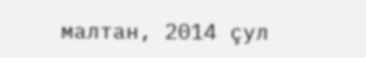малтан, 2014 çул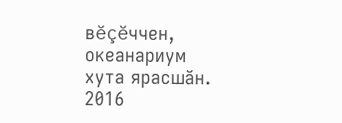вĕçĕччен, океанариум хута ярасшăн. 2016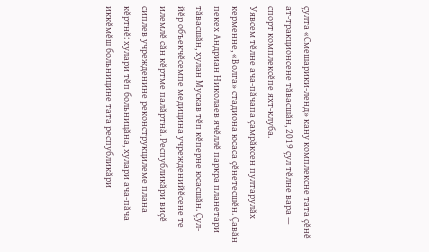çулта «Смешарики-ленд» кану комплексне тата çĕнĕ ат-тракционсене тăвасшăн, 2019 çул тĕлне вара — спорт комплексĕпе яхт-клуба.
Уявсем тĕлне ача-пăчапа çамрăксен пултарулăх керменне, «Волга» стадиона юсаса çĕнетесшĕн. Çавăн пекех Андриан Николаев ячĕллĕ паркра планетари тăвасшăн, хулан Мускав тĕп кĕперне юсасшăн. Çул-йĕр объекчĕсемпе медицина учрежденийĕсене те илемлĕ сăн кĕртме палăртнă. Республикăри виçĕ сиплев учрежденине реконструкцилеме плана кĕртнĕ: хулари тĕп больницăна, хулари ача-пăча иккĕмĕш больницине тата республикăри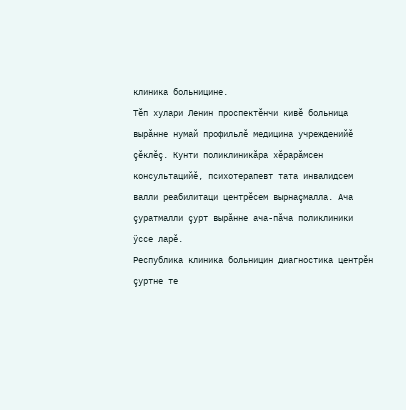клиника больницине.
Тĕп хулари Ленин проспектĕнчи кивĕ больница вырăнне нумай профильлĕ медицина учрежденийĕ çĕклĕç. Кунти поликлиникăра хĕрарăмсен консультацийĕ, психотерапевт тата инвалидсем валли реабилитаци центрĕсем вырнаçмалла. Ача çуратмалли çурт вырăнне ача-пăча поликлиники ÿссе ларĕ.
Республика клиника больницин диагностика центрĕн çуртне те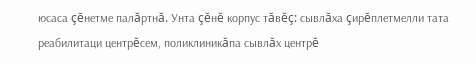юсаса çĕнетме палăртнă. Унта çĕнĕ корпус тăвĕç: сывлăха çирĕплетмелли тата реабилитаци центрĕсем, поликлиникăпа сывлăх центрĕ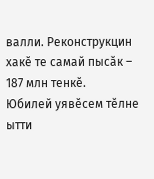валли. Реконструкцин хакĕ те самай пысăк – 187 млн тенкĕ.
Юбилей уявĕсем тĕлне ытти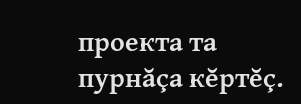проекта та пурнăçа кĕртĕç.